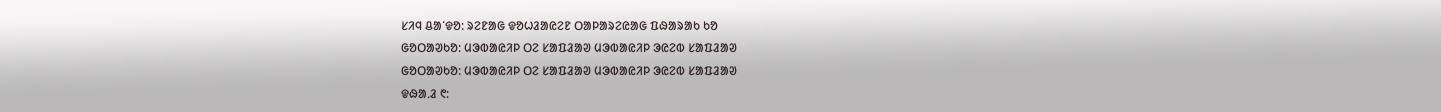ᱥᱤᱧ ᱪᱟᱸᱫᱚ: ᱨᱮᱱᱟᱜ ᱫᱚᱦᱲᱟᱭᱮᱱ ᱛᱟᱞᱟᱨᱮᱭᱟᱜ ᱯᱷᱟᱨᱟᱠ ᱠᱚ
ᱜᱚᱛᱟᱣᱠᱚ: ᱢᱳᱵᱟᱭᱤᱞ ᱛᱮ ᱥᱟᱯᱲᱟᱣ ᱢᱳᱵᱟᱭᱤᱞ ᱳᱭᱮᱵ ᱥᱟᱯᱲᱟᱣ
ᱜᱚᱛᱟᱣᱠᱚ: ᱢᱳᱵᱟᱭᱤᱞ ᱛᱮ ᱥᱟᱯᱲᱟᱣ ᱢᱳᱵᱟᱭᱤᱞ ᱳᱭᱮᱵ ᱥᱟᱯᱲᱟᱣ
ᱫᱷᱟᱹᱲ ᱖: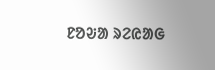ᱱᱚᱶᱟ ᱨᱮᱭᱟᱜ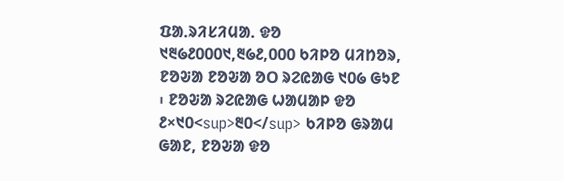ᱯᱟᱹᱨᱤᱥᱤᱢᱟᱹ ᱫᱚ ᱑᱓᱙᱒᱐᱐᱐᱑,᱓᱙᱒,᱐᱐᱐ ᱠᱤᱞᱚ ᱢᱤᱴᱚᱨ, ᱱᱚᱶᱟ ᱱᱚᱶᱟ ᱚᱛ ᱨᱮᱭᱟᱜ ᱑᱐᱙ ᱜᱩᱱ ᱾ ᱱᱚᱶᱟ ᱨᱮᱭᱟᱜ ᱦᱟᱢᱟᱞ ᱫᱚ ᱒×᱑᱐<sup>᱓᱐</sup> ᱠᱤᱞᱚ ᱜᱨᱟᱢ ᱜᱟᱱ, ᱱᱚᱶᱟ ᱫᱚ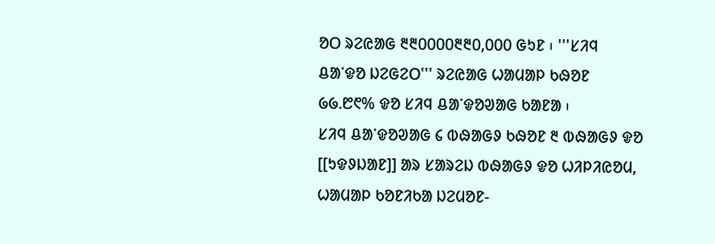ᱚᱛ ᱨᱮᱭᱟᱜ ᱓᱓᱐᱐᱐᱐᱓᱓᱐,᱐᱐᱐ ᱜᱩᱱ ᱾ '''ᱥᱤᱧ ᱪᱟᱸᱫᱚ ᱡᱮᱜᱮᱛ''' ᱨᱮᱭᱟᱜ ᱦᱟᱢᱟᱞ ᱠᱷᱚᱱ ᱙᱙.᱘᱖% ᱫᱚ ᱥᱤᱧ ᱪᱟᱸᱫᱚᱣᱟᱜ ᱠᱟᱱᱟ ᱾
ᱥᱤᱧ ᱪᱟᱸᱫᱚᱣᱟᱜ ᱔ ᱵᱷᱟᱜᱽ ᱠᱷᱚᱱ ᱓ ᱵᱷᱟᱜᱽ ᱫᱚ [[ᱩᱫᱽᱡᱟᱱ]] ᱟᱨ ᱥᱟᱨᱮᱡ ᱵᱷᱟᱜᱽ ᱫᱚ ᱦᱤᱞᱤᱭᱚᱢ, ᱦᱟᱢᱟᱞ ᱠᱚᱱᱤᱠᱟ ᱡᱮᱢᱚᱱ-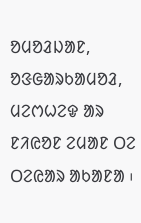ᱚᱢᱚᱲᱡᱟᱱ, ᱚᱝᱜᱟᱨᱠᱟᱢᱚᱲ, ᱢᱮᱬᱦᱮᱫ ᱟᱨ ᱱᱤᱭᱚᱱ ᱮᱢᱟᱱ ᱛᱮ ᱛᱮᱭᱟᱨ ᱟᱠᱟᱱᱟ ᱾